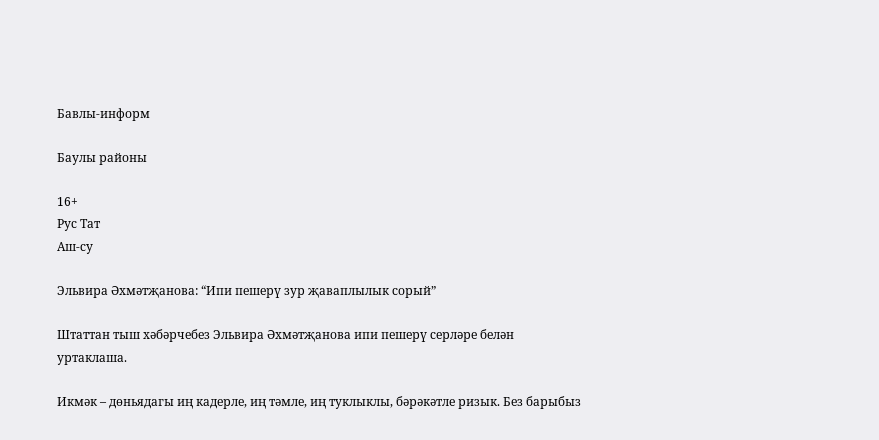Бавлы-информ

Баулы районы

16+
Рус Тат
Аш-су

Эльвира Әхмәтҗанова: “Ипи пешерү зур җаваплылык сорый”

Штаттан тыш хәбәрчебез Эльвира Әхмәтҗанова ипи пешерү серләре белән уртаклаша.

Икмәк – дөньядагы иң кадерле, иң тәмле, иң туклыклы, бәрәкәтле ризык. Без барыбыз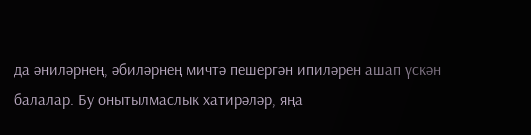да әниләрнең, әбиләрнең мичтә пешергән ипиләрен ашап үскән балалар. Бу онытылмаслык хатирәләр, яңа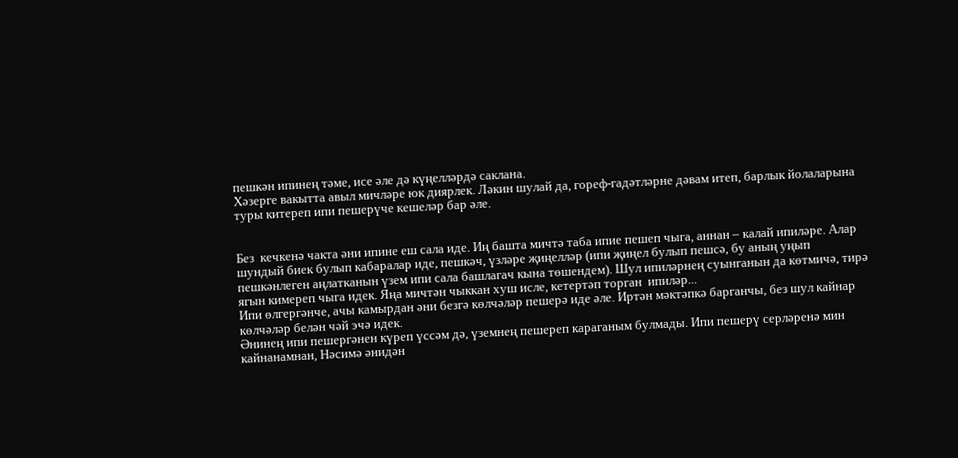пешкән ипинең тәме, исе әле дә күңелләрдә саклана.
Хәзерге вакытта авыл мичләре юк диярлек. Ләкин шулай да, гореф-гадәтләрне дәвам итеп, барлык йолаларына туры китереп ипи пешерүче кешеләр бар әле.


Без  кечкенә чакта әни ипине еш сала иде. Иң башта мичтә таба ипие пешеп чыга, аннан – калай ипиләре. Алар шундый биек булып кабаралар иде, пешкәч, үзләре җиңелләр (ипи җиңел булып пешсә, бу аның уңып пешкәнлеген аңлатканын үзем ипи сала башлагач кына төшендем). Шул ипиләрнең суынганын да көтмичә, тирә ягын кимереп чыга идек. Яңа мичтән чыккан хуш исле, кетертәп торган  ипиләр...
Ипи өлгергәнче, ачы камырдан әни безгә көлчәләр пешерә иде әле. Иртән мәктәпкә барганчы, без шул кайнар көлчәләр белән чәй эчә идек.
Әнинең ипи пешергәнен күреп үссәм дә, үземнең пешереп караганым булмады. Ипи пешерү серләренә мин кайнанамнан, Нәсимә әнидән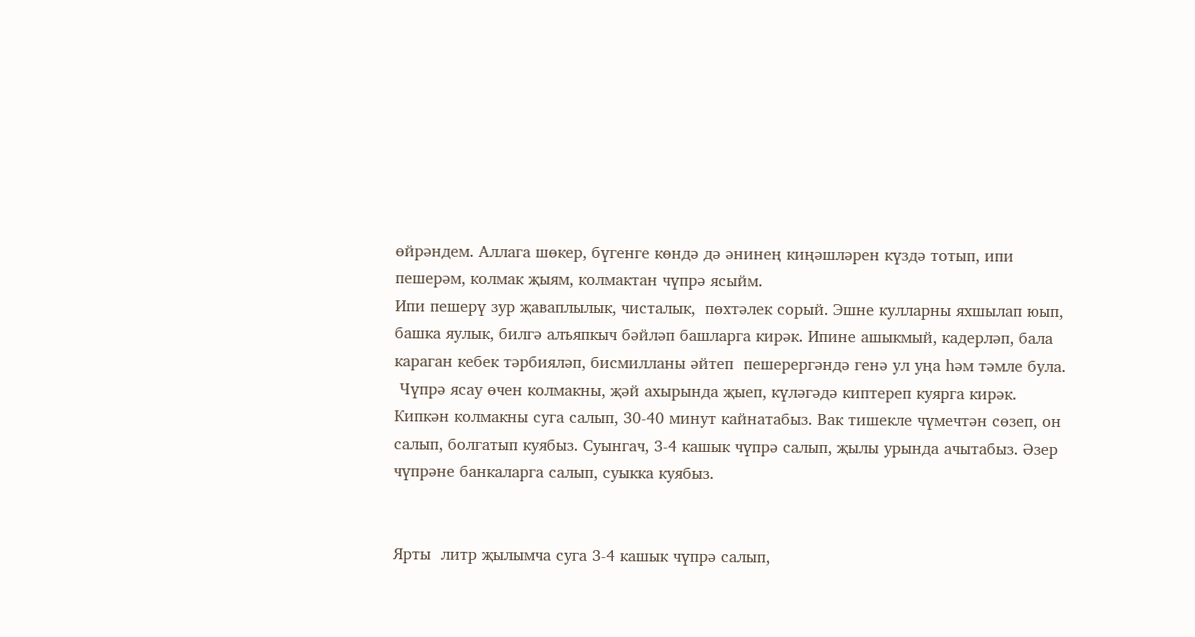өйрәндем. Аллага шөкер, бүгенге көндә дә әнинең киңәшләрен күздә тотып, ипи пешерәм, колмак җыям, колмактан чүпрә ясыйм.
Ипи пешерү зур җаваплылык, чисталык,  пөхтәлек сорый. Эшне кулларны яхшылап юып, башка яулык, билгә алъяпкыч бәйләп башларга кирәк. Ипине ашыкмый, кадерләп, бала караган кебек тәрбияләп, бисмилланы әйтеп  пешерергәндә генә ул уңа һәм тәмле була.
 Чүпрә ясау өчен колмакны, җәй ахырында җыеп, күләгәдә киптереп куярга кирәк. Кипкән колмакны суга салып, 30-40 минут кайнатабыз. Вак тишекле чүмечтән сөзеп, он салып, болгатып куябыз. Суынгач, 3-4 кашык чүпрә салып, җылы урында ачытабыз. Әзер чүпрәне банкаларга салып, суыкка куябыз.


Ярты  литр җылымча суга 3-4 кашык чүпрә салып,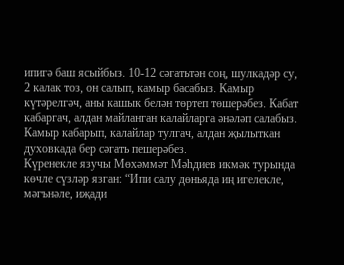ипигә баш ясыйбыз. 10-12 сәгатьтән соң, шулкадәр су, 2 калак тоз, он салып, камыр басабыз. Камыр күтәрелгәч, аны кашык белән төртеп төшерәбез. Кабат кабаргач, алдан майланган калайларга әнәләп салабыз. Камыр кабарып, калайлар тулгач, алдан җылыткан духовкада бер сәгать пешерәбез.
Күренекле язучы Мөхәммәт Мәһдиев икмәк турында көчле сүзләр язган: “Ипи салу дөньяда иң игелекле, мәгънәле, иҗади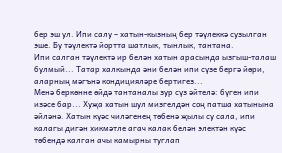бер эш ул. Ипи салу – хатын-кызның бер тәүлеккә сузылган эше. Бу тәүлектә йортта шатлык, тынлык, тантана.
Ипи салган тәүлектә ир белән хатын арасында ызгыш-талаш булмый... Татар халкында әни белән ипи сүзе бергә йөри, аларның мәгънә кондицияләре бертигез...
Менә беркөнне өйдә тантаналы зур сүз әйтелә: бүген ипи изәсе бар... Хуҗа хатын шул мизгелдән соң патша хатынына әйләнә. Хатын күәс чиләгенең төбенә җылы су сала, ипи калагы дигән хикмәтле агач калак белән электән күәс төбендә калган ачы камырны туглап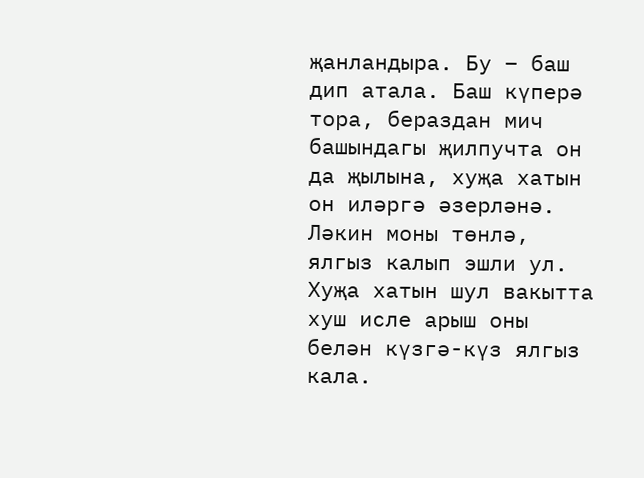җанландыра. Бу – баш дип атала. Баш күперә тора, бераздан мич башындагы җилпучта он да җылына, хуҗа хатын он иләргә әзерләнә. Ләкин моны төнлә, ялгыз калып эшли ул. Хуҗа хатын шул вакытта хуш исле арыш оны белән күзгә-күз ялгыз кала.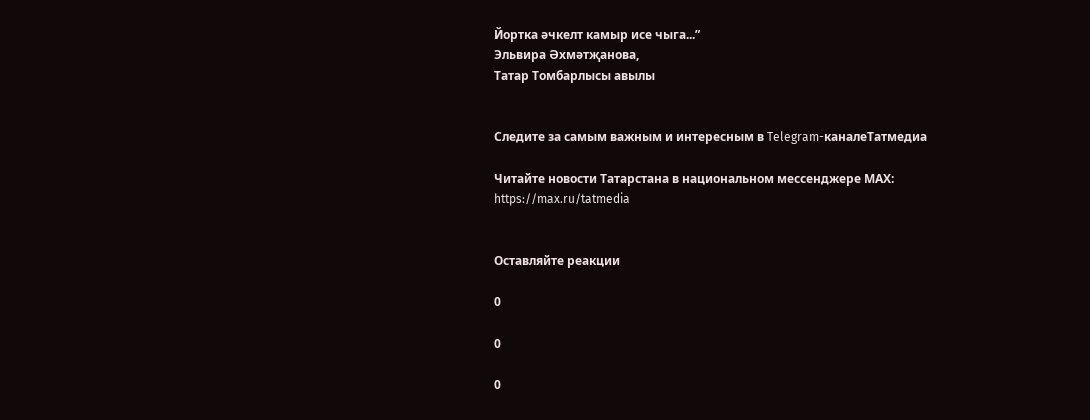Йортка әчкелт камыр исе чыга...”
Эльвира Әхмәтҗанова,
Татар Томбарлысы авылы


Следите за самым важным и интересным в Telegram-каналеТатмедиа

Читайте новости Татарстана в национальном мессенджере MАХ: https://max.ru/tatmedia


Оставляйте реакции

0

0

0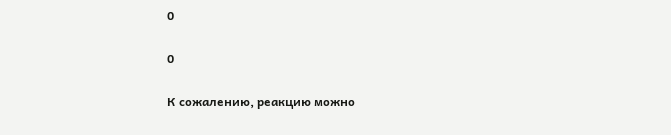0

0

К сожалению, реакцию можно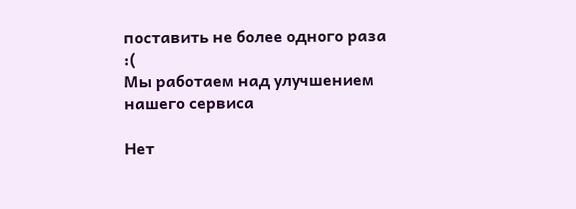поставить не более одного раза :(
Мы работаем над улучшением нашего сервиса

Нет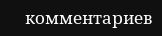комментариев